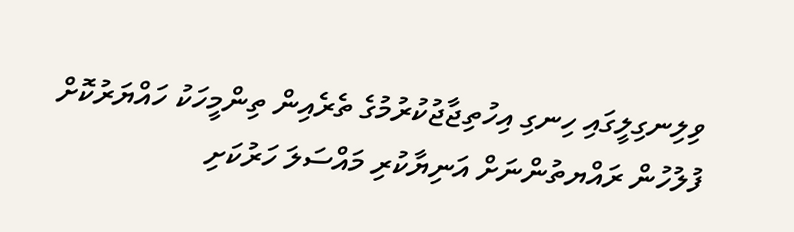ވިލިނގިލީގައި ހިނގި އިހުތިޖާޖުކުރުމުގެ ތެރެއިން ތިންމީހަކު ހައްޔަރުކޮށް ފުލުހުން ރައްޔތުންނަށް އަނިޔާކުރި މައްސަލަ ހަރުކަށި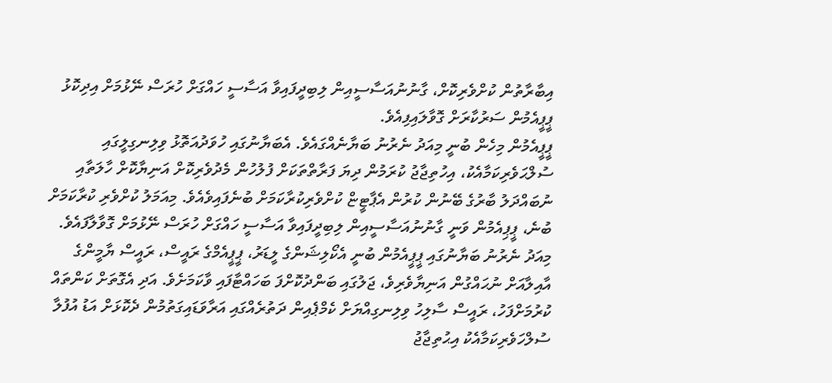އިބާރާތުން ކުށްވެރިކޮށް، ގާނުނުއަސާސީއިން ލިބިދީފައިވާ އަސާސީ ހައްގަށް ހުރަސް ނޭޅުމަށް އިދިކޮޅު ޕީޕީއެމުން ސަރުކާރަށް ގޮވާލައިފިއެވެ.
ޕީޕީއެމުން މިހެން ބުނީ މިއަދު ނެރުނު ބަޔާނެއްގައެވެ. އެބަޔާނުގައި ހުވަދުއަތޮޅު ވިލިނގިލީގައި ސުލްޙަވެރިކަމާއެކު، އިހުތިޖާޖު ކުރަމުން ދިޔަ ފަރާތްތަކަށް ފުލުހުން މެދުވެރިކޮށް އަނިޔާކޮށް ހާލަތާއި ނުބައްދަލު ބާރުގެ ބޭނުން ކުރުން އެޕާޓީޏް ކުށްވެރިކުރާކަމަށް ބުނެފައިވެއެވެ. މިއަމަލު ކުށްވެރި ކުރާކަމަށް ބުނެ، ޕީޕިއެމުން ވަނީ ގާނުނުއަސާސީއިން ލިބިދީފައިވާ އަސާސީ ހައްގަށް ހުރަސް ނޭޅުމަށް ގޮވާލާފައެވެ.
މިއަދު ނެރުނު ބަޔާނުގައި ޕީޕީއެމުން ބުނީ އެކޯލިޝަންގެ ލީޑަރު، ޕީޕީއެމްގެ ރައީސް، ރައީސް ޔާމީންގެ އާއިލާއަށް ނުޙައްގުން އަނިޔާވެރިވެ، ޖަލުގައި ބަންދުކޮށްފަ ބަހައްޓާފައި ވާކަމަށެވެ. އަދި އެގޮތަށް ކަންތައް ކުރުމަށްފަހު، ރައީސް ސާލިހު ވިލިނގިއްޔަށް ކެމްޕެއިން ދަތުރެއްގައި އަރާވަޑައިގަތުމުން ދެކޮޅަށް އަޑު އުފުލާ ސުލްހަވެރިކަމާއެކު އިޙުތިޖާޖު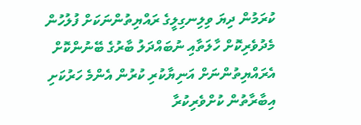ކުރަމުން ދިޔަ ވިލިނގިލީގެ ރައްޔިތުންނަކަށް ފުލުހުން މެދުވެރިކޮށް ހާލަތާއި ނުބައްދަލު ބާރުގެ ބޭނުންކޮށް އެރައްޔިތުންނަށް އަނިޔާކުރި ކުރުން އެންމެ ހަރުކަށި އިބާރާތުން ކުށްވެރިކުރާ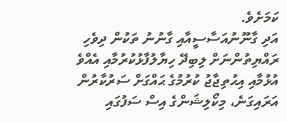ކަމަށެވެ.
އަދި ގާނޫނުއަސާސީއާއި ގާނުނު ތަކުން ދިވެހި ރައްޔިތުންނަށް ލިބިދޭ ހިޔާލުފާޅުކުރުމާއި އެއްވެ އުޅުމާއި އިޙުތިޖާޖު ކުރުމުގެ ޙައްގަށް ސަރުކާރުން އަރައިގަނެ، މިކޯލިޝަންގެ އިސް ސަފުގައި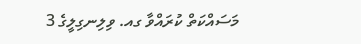މަސައްކަތް ކުރައްވާ ގއ. ވިލިނގިލީގެ 3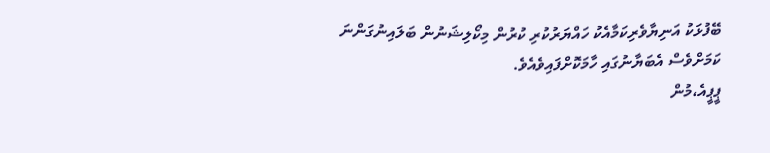ބޭފުޅަކު އަނިޔާވެރިކަމާއެކު ހައްޔަރުކުރި ކުރުން މިކޯލިޝަނުން ބަލައިނުގަންނަ ކަމަށްވެސް އެބަޔާނުގައި ހާމަކޮށްފައިވެއެވެ.
ޕީޕީއެ،މުން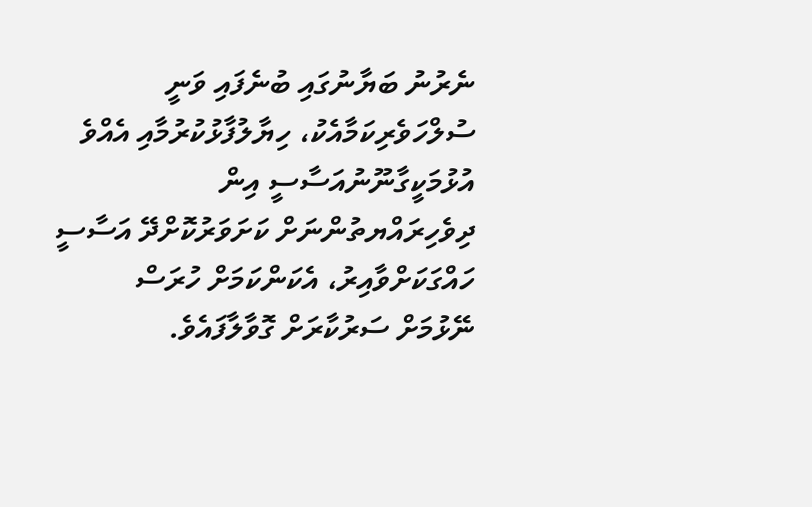ނެރުނު ބަޔާނުގައި ބުނެފައި ވަނީ ސުލްހަވެރިކަމާއެކު، ހިޔާލުފާޅުކުރުމާއި އެއްވެ އުޅުމަކީގާނޫނުއަސާސީ އިން ދިވެހިރައްޔތުންނަށް ކަށަވަރުކޮށްދޭ އަސާސީ ހައްގަކަށްވާއިރު، އެކަންކަމަށް ހުރަސް ނޭޅުމަށް ސަރުކާރަށް ގޮވާލާފައެވެ.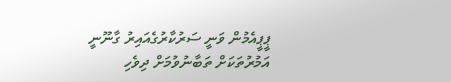ޕީޕީއެމުން ވަނީ ސަރުކާރުގެއައިރު ގާނޫނީ އަމުރުތަކަށް ތަބާނުވުމަށް ދިވެހި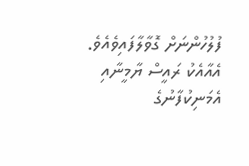ފުލުހުންނަށް ގޮވާލާފައިވެއެވެ. އެއާއެކު ރައީސް ޔާމީނާއި އެމަނިކުފާނުގެ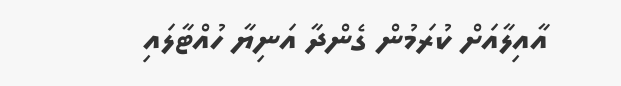އާއިލާއަށް ކުރަމުން ގެންދާ އަނިޔާ ހުއްޓާލައި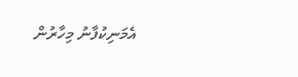އެމަނިކުފާނު މިހާރުން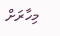މިހާރަށް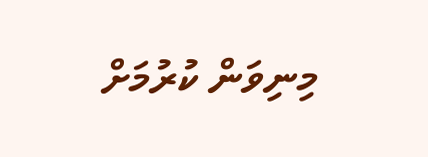މިނިވަން ކުރުމަށް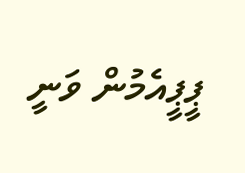ޕީޕީއެމުން ވަނީ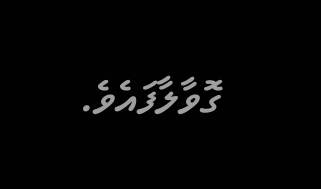ގޮވާލާފައެވެ.